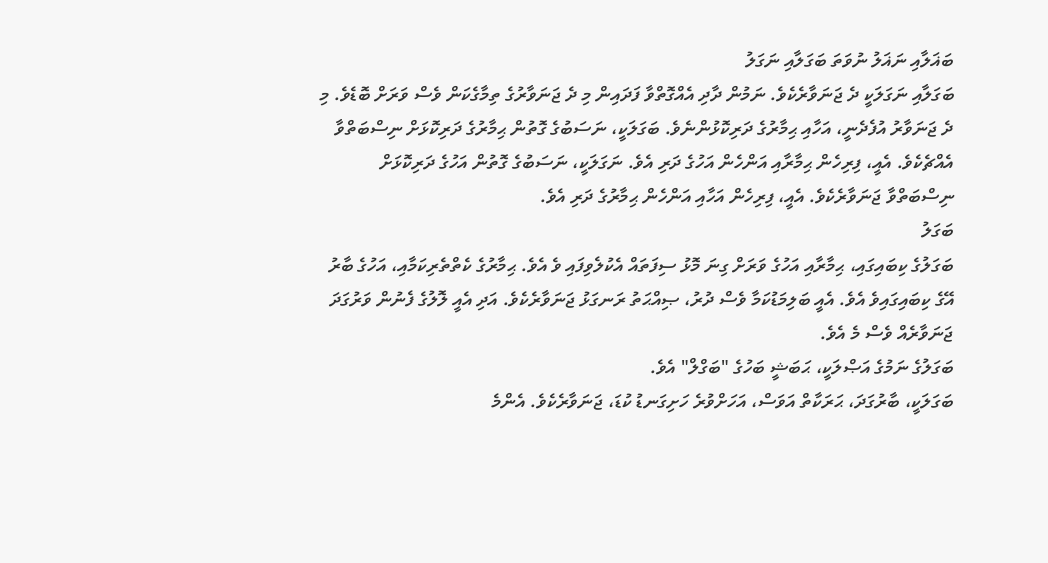ބަޣަލާއި ނަޣަލު ނުވަތަ ބަގަލާއި ނަގަލު
ބަގަލާއި ނަގަލަކީ ދެ ޖަނަވާރެކެވެ. ނަމުން ދާދި އެއްގޮތްވާ ފަދައިން މި ދެ ޖަނަވާރުގެ ތިމާގެކަން ވެސް ވަރަށް ބޮޑެވެ. މި ދެ ޖަނަވާރު އުފެދެނީ، އަހާއި ޙިމާރުގެ ދަރިކޮޅުންނެވެ. ބަގަލަކީ، ނަސަބުގެ ގޮތުން ޙިމާރުގެ ދަރިކޮޅަށް ނިސްބަތްވާ އެއްޗެކެވެ. އެއީ، ފިރިހެން ޙިމާރާއި އަންހެން އަހުގެ ދަރި އެވެ. ނަގަލަކީ، ނަސަބުގެ ގޮތުން އަހުގެ ދަރިކޮޅަށް ނިސްބަތްވާ ޖަނަވާރެކެވެ. އެއީ، ފިރިހެން އަހާއި އަންހެން ޙިމާރުގެ ދަރި އެވެ.
ބަގަލު
ބަގަލުގެ ކިބައިގައި، ޙިމާރާއި އަހުގެ ވަރަށް ގިނަ މޮޅު ސިފަތައް އެކުލެވިފައި ވެ އެވެ. ޙިމާރުގެ ކެތްތެރިކަމާއި، އަހުގެ ބާރު އޭގެ ކިބައިގައިވެ އެވެ. އެއީ ބަލިމަޑުކަމާ ވެސް ދުރު، ޞިއްޙަތު ރަނގަޅު ޖަނަވާރެކެވެ. އަދި އެއީ ލޮލުގެ ފެނުން ވަރުގަދަ ޖަނަވާރެއް ވެސް މެ އެވެ.
ބަގަލުގެ ނަމުގެ އަޞްލަކީ، ޙަބަޝީ ބަހުގެ "ބަގްލް" އެވެ.
ބަގަލަކީ، ބާރުގަދަ، ޙަރަކާތް އަވަސް، އަހަށްވުރެ ހަށިގަނޑު ކުޑަ، ޖަނަވާރެކެވެ. އެންމެ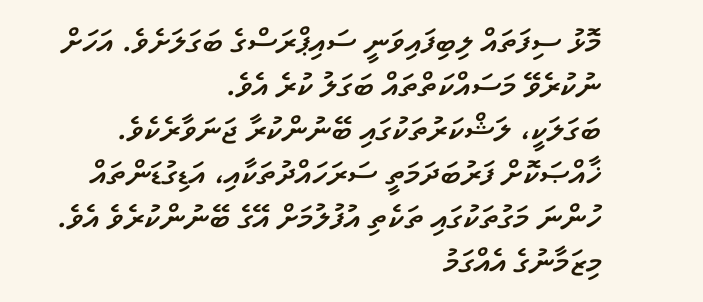މޮޅު ސިފަތައް ލިބިފައިވަނީ ސައިޕްރަސްގެ ބަގަލަށެވެ. އަހަށް ނުކުރެވޭ މަސައްކަތްތައް ބަގަލު ކުރެ އެވެ.
ބަގަލަކީ، ލަޝްކަރުތަކުގައި ބޭނުންކުރާ ޖަނަވާރެކެވެ. ޚާއްޞަކޮށް ފަރުބަދަމަތީ ސަރަހައްދުތަކާއި، އަޑިގުޑަންތައް ހުންނަ މަގުތަކުގައި ތަކެތި އުފުލުމަށް އޭގެ ބޭނުންކުރެވެ އެވެ. މިޒަމާނުގެ އެއްގަމު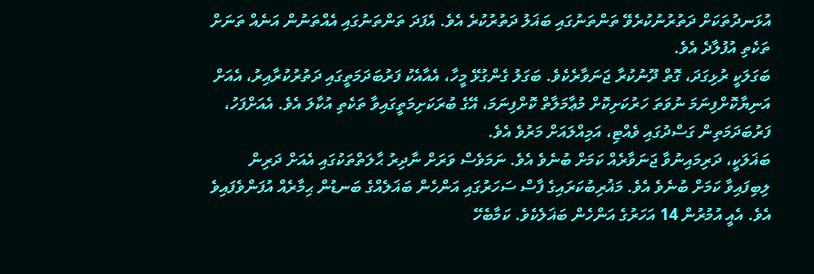އުޅަނދުތަކަށް ދަތުރުނުކުރެވޭ ތަންތަނުގައި ބަޣަލު ދަތުރުކުރެ އެވެ. އެފަދަ ތަންތަނުގައި އެއްތަނުން އަނެއް ތަނަށް ތަކެތި އުފުލާދެ އެވެ.
ބަގަލަކީ ރުޅިގަދަ، ގޮތް ދޫނުކުރާ ޖަނަވާރެކެވެ. ބަގަލު ގެންގުޅޭ މީހާ، އެއާއެކު ފަރުބަދަމަތީގައި ދަތުރުކުރާއިރު، އެއަށް އަނިޔާކޮށްފިނަމަ ނުވަތަ ހަރުކަށިކޮށް މުޢާމަލާތް ކޮށްފިނަމަ، އޭގެ ބުރަކަށިމަތީގައިވާ ތަކެތި އުކާލަ އެވެ. އެއަށްފަހު، ފަރުބަދަމަތިން ގަސްދުގައި ވެއްޓި، އަމިއްލައަށް މަރުވެ އެވެ.
ބަޣަލަކީ، ދަރިމައިނުވާ ޖަނަވާރެއް ކަމަށް ބުނެވެ އެވެ. ނަމަވެސް ވަރަށް ނާދިރު ޙާލަތްތަކުގައި އެއަށް ދަރިން ލިބިފައިވާ ކަމަށް ބުނެވެ އެވެ. މަޣުރިބުކަރައިގެ ފާސް ސަހަރުގައި އަންހެން ބަޣަލެއްގެ ބަނޑުން ޙިމާރެއް އުފަންވެފައިވެ އެވެ. އެއީ އުމުރުން 14 އަހަރުގެ އަންހެން ބަޣަލެކެވެ. ކަމާބެހޭ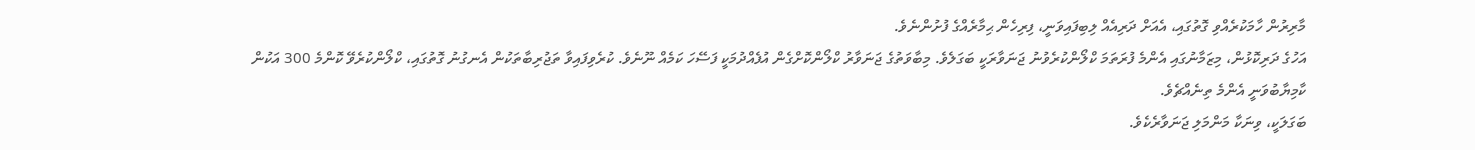މާރިރުން ހާމަކުރެއްވި ގޮތުގައި، އެއަށް ދަރިއެއް ލިބިފައިވަނީ، ފިރިހެން ޙިމާރެއްގެ ފުށުންނެވެ.
އަހުގެ ދަރިކޮޅުން، މިޒަމާނުގައި އެންމެ ފުރަތަމަ ކްލޯންކުރެވުނު ޖަނަވާރަކީ ބަގަލެވެ. މިބާވަތުގެ ޖަނަވާރު ކްލޯންކޮށްގެން އުފެއްދުމަކީ ފަސޭހަ ކަމެއް ނޫނެވެ. ކުރެވިފައިވާ ތަޖުރިބާތަކުން އެނގުނު ގޮތުގައި، ކްލޯންކުރެވޭ ކޮންމެ 300 އަކުން ކާމިޔާބުވަނީ އެންމެ ތިނެއްޗެވެ.
ބަގަލަކީ، ވިނަކާ މަންމަލި ޖަނަވާރެކެވެ.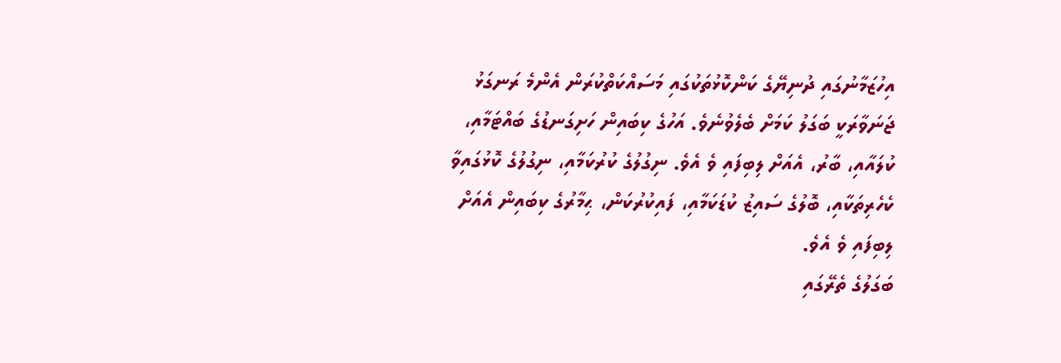އިހުޒަމާނުގައި ދުނިޔޭގެ ކަންކޮޅުތަކުގައި މަސައްކަތްކުރަން އެންމެ ރަނގަޅު ޖަނަވާރަކީ ބަގަލު ކަމަށް ބެލެވުނެވެ. އަހުގެ ކިބައިން ހަށިގަނޑުގެ ބައްޓަމާއި، ކުލައާއި، ބާރު، އެއަށް ލިބިފައި ވެ އެވެ. ނިގުލުގެ ކުރުކަމާއި، ނިގުލުގެ ކޮޅުގައިވާ ކެހެރިތަކާއި، ބޮލުގެ ސައިޒު ކުޑަކަމާއި، ފައިކުރުކަން، ޙިމާރުގެ ކިބައިން އެއަށް ލިބިފައި ވެ އެވެ.
ބަގަލުގެ ތެރޭގައި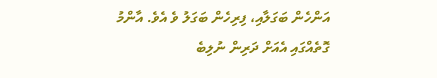އަންހެން ބަގަލާއި، ފިރިހެން ބަގަލު ވެ އެވެ. އާންމު ގޮތެއްގައި އެއަށް ދަރިން ނުލިބެ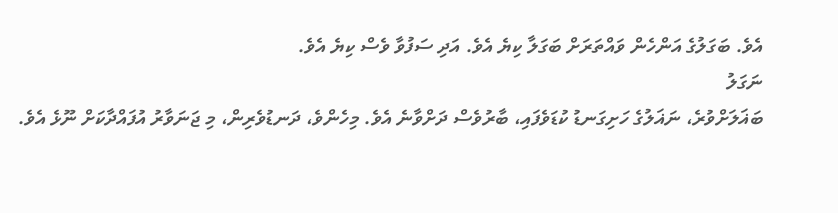އެވެ. ބަގަލުގެ އަންހެން ވައްތަރަށް ބަގަލާ ކިޔެ އެވެ. އަދި ސަފުވާ ވެސް ކިޔެ އެވެ.
ނަގަލު
ބަޣަލަށްވުރެ، ނަޣަލުގެ ހަށިގަނޑު ކުޑަވެފައި، ބާރުވެސް ދަށްވާނެ އެވެ. މިހެންވެ، ދަނޑުވެރިން، މި ޖަނަވާރު އުފައްދާކަށް ނޫޅެ އެވެ.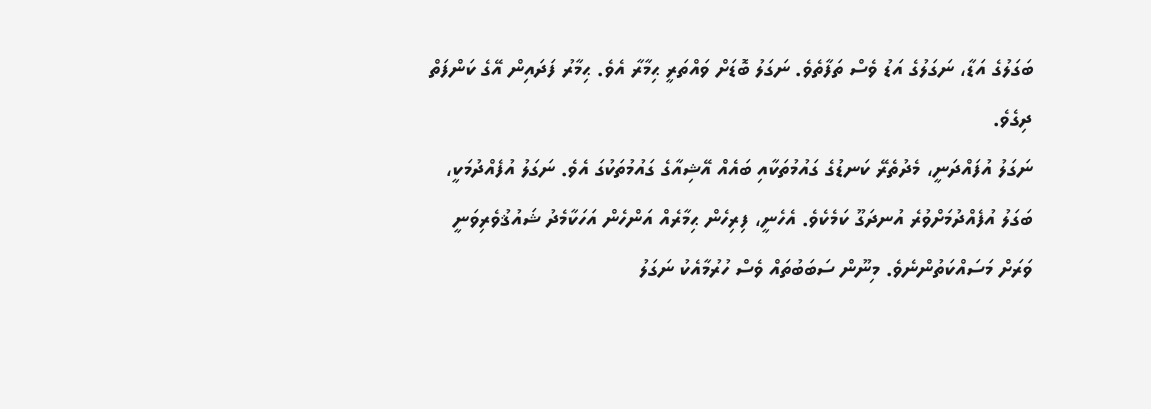ބަގަލުގެ އަޑާ، ނަގަލުގެ އަޑު ވެސް ތަފާތެވެ. ނަގަލު ބޮޑަށް ވައްތަރީ ޙިމާރާ އެވެ. ޙިމާރު ފަދައިން އޭގެ ކަންފަތް ދިގެވެ.
ނަގަލު އުފައްދަނީ، މެދުތެރޭ ކަނޑުގެ ގައުމުތަކާއި ބައެއް އޭޝިއާގެ ގައުމުތަކުގަ އެވެ. ނަގަލު އުފެއްދުމަކީ، ބަގަލު އުފެއްދުމަށްވުރެ އުނދަގޫ ކަމެކެވެ. އެހެނީ، ފިރިހެން ޙިމާރެއް އަންހެން އަހަކާމެދު ޝައުޤުވެރިވަނީ ވަރަށް މަސައްކަތުންނެވެ. މިނޫން ސަބަބުތައް ވެސް ހުރުމާއެކު ނަގަލު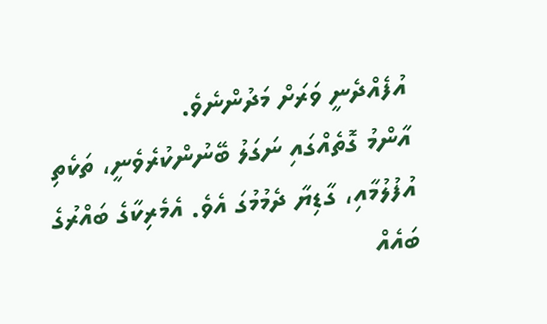އުފެއްދެނީ ވަރަށް މަދުންނެވެ.
އާންމު ގޮތެއްގައި ނަގަލު ބޭނުންކުރެވެނީ، ތަކެތި އުފުލުމާއި، ގާޑިޔާ ދެމުމުގަ އެވެ. އެމެރިކާގެ ބައްރުގެ ބައެއް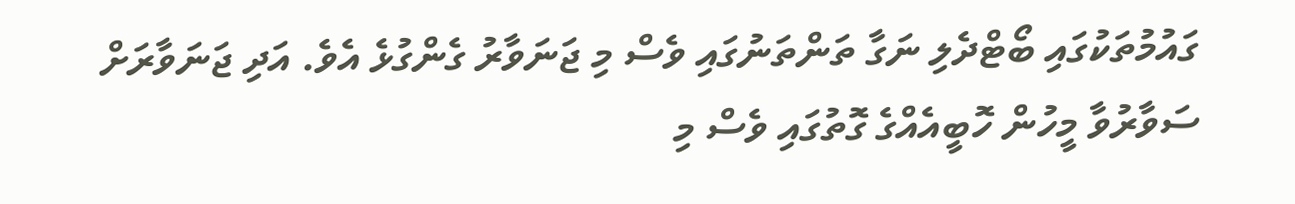ގައުމުތަކުގައި ބޯޓްދެލި ނަގާ ތަންތަނުގައި ވެސް މި ޖަނަވާރު ގެންގުޅެ އެވެ. އަދި ޖަނަވާރަށް ސަވާރުވާ މީހުން ހޮބީއެއްގެ ގޮތުގައި ވެސް މި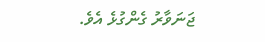ޖަނަވާރު ގެންގުޅެ އެވެ.